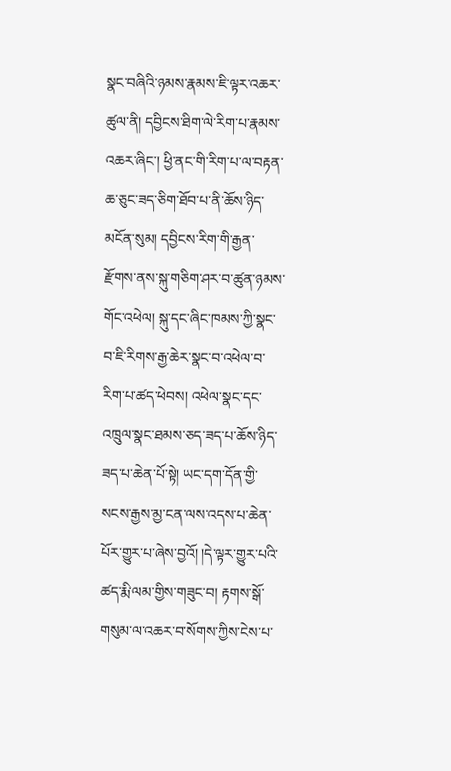སྣང་བཞིའི་ཉམས་རྣམས་ཇི་ལྟར་འཆར་ཚུལ་ནི། དབྱིངས་ཐིག་ལེ་རིག་པ་རྣམས་འཆར་ཞིང་། ཕྱི་ནང་གི་རིག་པ་ལ་བརྟན་ཆ་ཅུང་ཟད་ཅིག་ཐོབ་པ་ནི་ཆོས་ཉིད་མངོན་སུམ། དབྱིངས་རིག་གི་རྒྱན་རྫོགས་ནས་སྐུ་གཅིག་ཤར་བ་ཚུན་ཉམས་གོང་འཕེལ། སྐུ་དང་ཞིང་ཁམས་ཀྱི་སྣང་བ་ཇི་རིགས་རྒྱ་ཆེར་སྣང་བ་འཕེལ་བ་རིག་པ་ཚད་ཕེབས། འཕེལ་སྣང་དང་འཁྲུལ་སྣང་ཐམས་ཅད་ཟད་པ་ཆོས་ཉིད་ཟད་པ་ཆེན་པོ་སྟེ། ཡང་དག་དོན་གྱི་སངས་རྒྱས་མྱ་ངན་ལས་འདས་པ་ཆེན་པོར་གྱུར་པ་ཞེས་བྱའོ། །དེ་ལྟར་གྱུར་པའི་ཚད་རྨི་ལམ་གྱིས་གཟུང་བ། རྟགས་སྒོ་གསུམ་ལ་འཆར་བ་སོགས་ཀྱིས་ངེས་པ་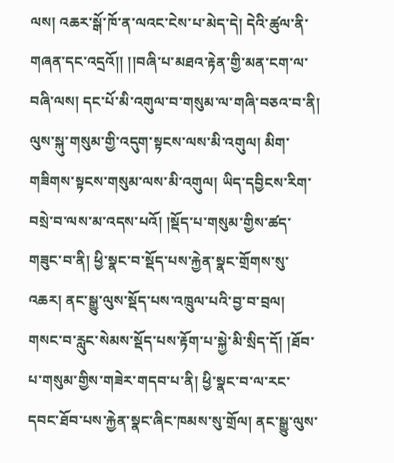ལས། འཆར་སྒོ་ཁོ་ན་ལའང་ངེས་པ་མེད་དེ། དེའི་ཚུལ་ནི་གཞན་དང་འདྲའོ།། །།བཞི་པ་མཐའ་རྟེན་གྱི་མན་ངག་ལ་བཞི་ལས། དང་པོ་མི་འགུལ་བ་གསུམ་ལ་གཞི་བཅའ་བ་ནི། ལུས་སྐུ་གསུམ་གྱི་འདུག་སྟངས་ལས་མི་འགུལ། མིག་གཟིགས་སྟངས་གསུམ་ལས་མི་འགུལ། ཡིད་དབྱིངས་རིག་བསྲེ་བ་ལས་མ་འདས་པའོ། །སྡོད་པ་གསུམ་གྱིས་ཚད་གཟུང་བ་ནི། ཕྱི་སྣང་བ་སྡོད་པས་རྐྱེན་སྣང་གྲོགས་སུ་འཆར། ནང་སྒྱུ་ལུས་སྡོད་པས་འཁྲུལ་པའི་བྱ་བ་བྲལ། གསང་བ་རླུང་སེམས་སྡོད་པས་རྟོག་པ་སྐྱེ་མི་སྲིད་དོ། །ཐོབ་པ་གསུམ་གྱིས་གཟེར་གདབ་པ་ནི། ཕྱི་སྣང་བ་ལ་རང་དབང་ཐོབ་པས་རྐྱེན་སྣང་ཞིང་ཁམས་སུ་གྲོལ། ནང་སྒྱུ་ལུས་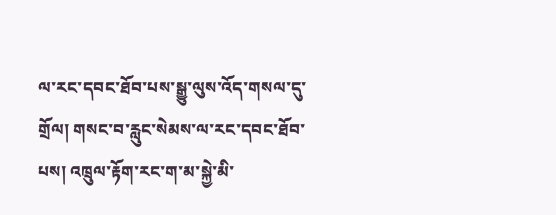ལ་རང་དབང་ཐོབ་པས་སྒྱུ་ལུས་འོད་གསལ་དུ་གྲོལ། གསང་བ་རླུང་སེམས་ལ་རང་དབང་ཐོབ་པས། འཁྲུལ་རྟོག་རང་ག་མ་སྐྱེ་མི་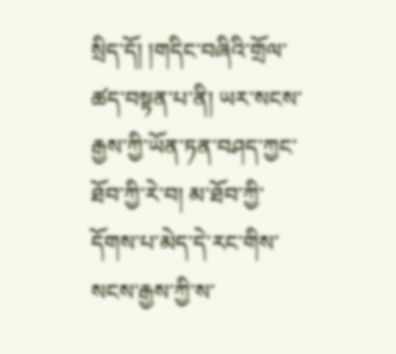སྲིད་དོ། །གདིང་བཞིའི་གྲོལ་ཚད་བསྟན་པ་ནི། ཡར་སངས་རྒྱས་ཀྱི་ཡོན་ཏན་བཤད་ཀྱང་ཐོབ་ཀྱི་རེ་བ། མ་ཐོབ་ཀྱི་དོགས་པ་མེད་དེ་རང་གིས་སངས་རྒྱས་ཀྱི་ས་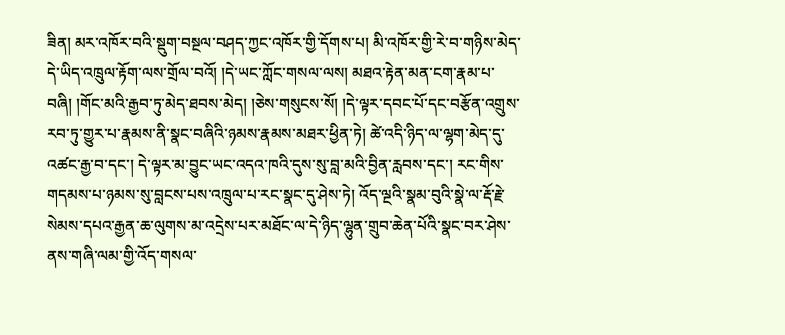ཟིན། མར་འཁོར་བའི་སྡུག་བསྔལ་བཤད་ཀྱང་འཁོར་གྱི་དོགས་པ། མི་འཁོར་གྱི་རེ་བ་གཉིས་མེད་དེ་ཡིད་འཁྲུལ་རྟོག་ལས་གྲོལ་བའོ། །དེ་ཡང་ཀློང་གསལ་ལས། མཐའ་རྟེན་མན་ངག་རྣམ་པ་བཞི། །གོང་མའི་རྒྱབ་ཏུ་མེད་ཐབས་མེད། །ཅེས་གསུངས་སོ། །དེ་ལྟར་དབང་པོ་དང་བརྩོན་འགྲུས་རབ་ཏུ་གྱུར་པ་རྣམས་ནི་སྣང་བཞིའི་ཉམས་རྣམས་མཐར་ཕྱིན་ཏེ། ཚེ་འདི་ཉིད་ལ་ལྷག་མེད་དུ་འཚང་རྒྱ་བ་དང་། དེ་ལྟར་མ་བྱུང་ཡང་འདའ་ཁའི་དུས་སུ་བླ་མའི་བྱིན་རླབས་དང་། རང་གིས་གདམས་པ་ཉམས་སུ་བླངས་པས་འཁྲུལ་པ་རང་སྣང་དུ་ཤེས་ཏེ། འོད་ལྔའི་སྣམ་བུའི་སྣེ་ལ་རྡོ་རྗེ་སེམས་དཔའ་རྒྱན་ཆ་ལུགས་མ་འདྲེས་པར་མཐོང་ལ་དེ་ཉིད་ལྷུན་གྲུབ་ཆེན་པོའི་སྣང་བར་ཤེས་ནས་གཞི་ལམ་གྱི་འོད་གསལ་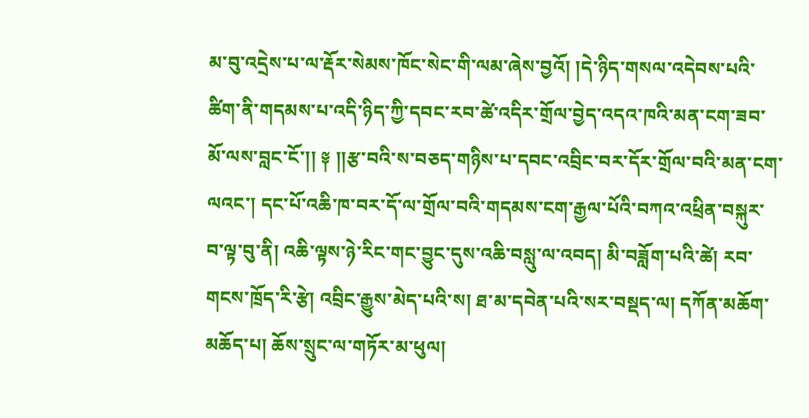མ་བུ་འདྲེས་པ་ལ་རྡོར་སེམས་ཁོང་སེང་གི་ལམ་ཞེས་བྱའོ། །དེ་ཉིད་གསལ་འདེབས་པའི་ཚིག་ནི་གདམས་པ་འདི་ཉིད་ཀྱི་དབང་རབ་ཚེ་འདིར་གྲོལ་བྱེད་འདའ་ཁའི་མན་ངག་ཟབ་མོ་ལས་བླང་ངོ་།། ༈ །།རྩ་བའི་ས་བཅད་གཉིས་པ་དབང་འབྲིང་བར་དོར་གྲོལ་བའི་མན་ངག་ལའང་། དང་པོ་འཆི་ཁ་བར་དོ་ལ་གྲོལ་བའི་གདམས་ངག་རྒྱལ་པོའི་བཀའ་འཕྲིན་བསྐུར་བ་ལྟ་བུ་ནི། འཆི་ལྟས་ཉེ་རིང་གང་བྱུང་དུས་འཆི་བསླུ་ལ་འབད། མི་བཟློག་པའི་ཚེ། རབ་གངས་ཁྲོད་རི་རྩེ། འབྲིང་རྒྱུས་མེད་པའི་ས། ཐ་མ་དབེན་པའི་སར་བསྡད་ལ། དཀོན་མཆོག་མཆོད་པ། ཆོས་སྲུང་ལ་གཏོར་མ་ཕུལ།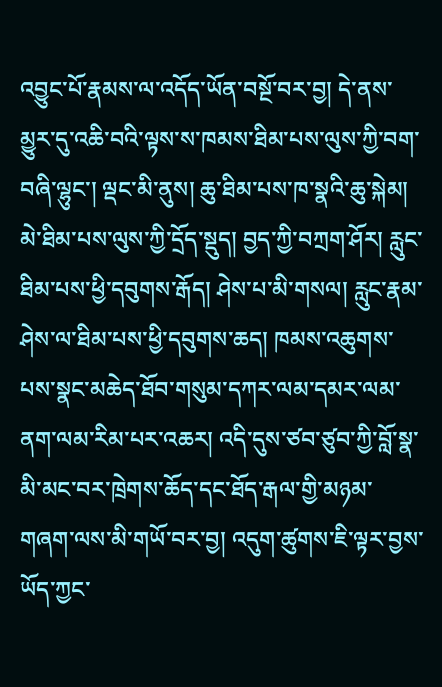འབྱུང་པོ་རྣམས་ལ་འདོད་ཡོན་བསྔོ་བར་བྱ། དེ་ནས་མྱུར་དུ་འཆི་བའི་ལྟས་ས་ཁམས་ཐིམ་པས་ལུས་ཀྱི་བག་བཞི་ལྷུང་། ལྡང་མི་ནུས། ཆུ་ཐིམ་པས་ཁ་སྣའི་ཆུ་སྐེམ། མེ་ཐིམ་པས་ལུས་ཀྱི་དྲོད་སྡུད། བྱད་ཀྱི་བཀྲག་ཤོར། རླུང་ཐིམ་པས་ཕྱི་དབུགས་རྒོད། ཤེས་པ་མི་གསལ། རླུང་རྣམ་ཤེས་ལ་ཐིམ་པས་ཕྱི་དབུགས་ཆད། ཁམས་འཆུགས་པས་སྣང་མཆེད་ཐོབ་གསུམ་དཀར་ལམ་དམར་ལམ་ནག་ལམ་རིམ་པར་འཆར། འདི་དུས་ཙབ་ཙུབ་ཀྱི་བློ་སྣ་མི་མང་བར་ཁྲེགས་ཆོད་དང་ཐོད་རྒལ་གྱི་མཉམ་གཞག་ལས་མི་གཡོ་བར་བྱ། འདུག་ཚུགས་ཇི་ལྟར་བྱས་ཡོད་ཀྱང་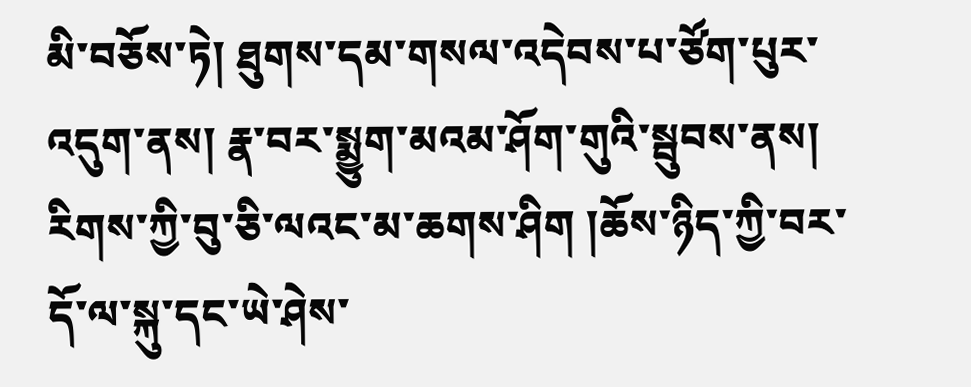མི་བཅོས་ཏེ། ཐུགས་དམ་གསལ་འདེབས་པ་ཙོག་པུར་འདུག་ནས། རྣ་བར་སྨྱུག་མའམ་ཤོག་གུའི་སྦུབས་ནས། རིགས་ཀྱི་བུ་ཅི་ལའང་མ་ཆགས་ཤིག །ཆོས་ཉིད་ཀྱི་བར་དོ་ལ་སྐུ་དང་ཡེ་ཤེས་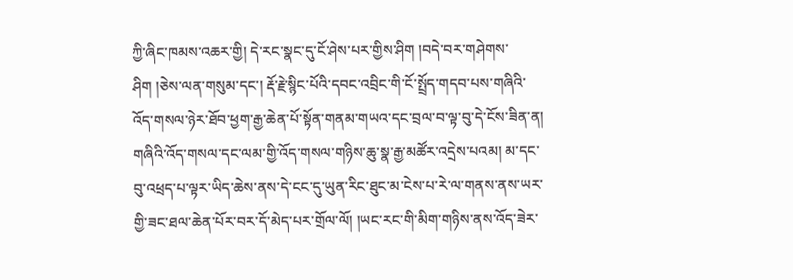ཀྱི་ཞིང་ཁམས་འཆར་གྱི། དེ་རང་སྣང་དུ་ངོ་ཤེས་པར་གྱིས་ཤིག །བདེ་བར་གཤེགས་ཤིག །ཅེས་ལན་གསུམ་དང་། རྡོ་རྗེ་སྙིང་པོའི་དབང་འབྲིང་གི་ངོ་སྤྲོད་གདབ་པས་གཞིའི་འོད་གསལ་ཉེར་ཐོབ་ཕྱག་རྒྱ་ཆེན་པོ་སྟོན་གནམ་གཡའ་དང་བྲལ་བ་ལྟ་བུ་དེ་ངོས་ཟིན་ན། གཞིའི་འོད་གསལ་དང་ལམ་གྱི་འོད་གསལ་གཉིས་ཆུ་སྣ་རྒྱ་མཚོར་འདྲེས་པའམ། མ་དང་བུ་འཕྲད་པ་ལྟར་ཡིད་ཆེས་ནས་དེ་ངང་དུ་ཡུན་རིང་ཐུང་མ་ངེས་པ་རེ་ལ་གནས་ནས་ཡར་གྱི་ཟང་ཐལ་ཆེན་པོར་བར་དོ་མེད་པར་གྲོལ་ལོ། །ཡང་རང་གི་མིག་གཉིས་ནས་འོད་ཟེར་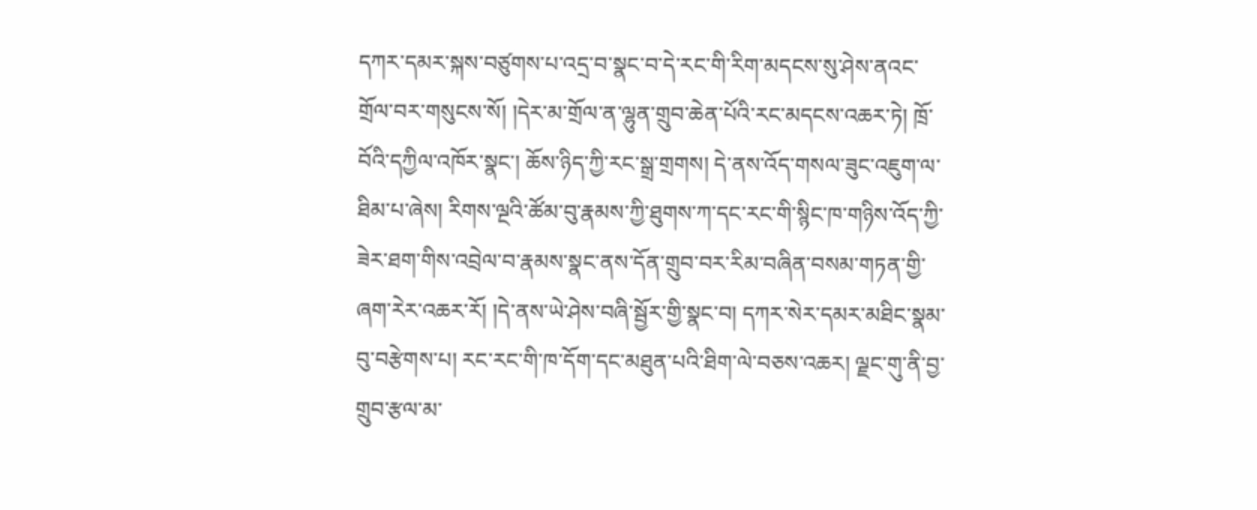དཀར་དམར་སྐས་བཙུགས་པ་འདྲ་བ་སྣང་བ་དེ་རང་གི་རིག་མདངས་སུ་ཤེས་ནའང་གྲོལ་བར་གསུངས་སོ། །དེར་མ་གྲོལ་ན་ལྷུན་གྲུབ་ཆེན་པོའི་རང་མདངས་འཆར་ཏེ། ཁྲོ་བོའི་དཀྱིལ་འཁོར་སྣང་། ཆོས་ཉིད་ཀྱི་རང་སྒྲ་གྲགས། དེ་ནས་འོད་གསལ་ཟུང་འཇུག་ལ་ཐིམ་པ་ཞེས། རིགས་ལྔའི་ཚོམ་བུ་རྣམས་ཀྱི་ཐུགས་ཀ་དང་རང་གི་སྙིང་ཁ་གཉིས་འོད་ཀྱི་ཟེར་ཐག་གིས་འབྲེལ་བ་རྣམས་སྣང་ནས་དོན་གྲུབ་བར་རིམ་བཞིན་བསམ་གཏན་གྱི་ཞག་རེར་འཆར་རོ། །དེ་ནས་ཡེ་ཤེས་བཞི་སྦྱོར་གྱི་སྣང་བ། དཀར་སེར་དམར་མཐིང་སྣམ་བུ་བརྩེགས་པ། རང་རང་གི་ཁ་དོག་དང་མཐུན་པའི་ཐིག་ལེ་བཅས་འཆར། ལྗང་གུ་ནི་བྱ་གྲུབ་རྩལ་མ་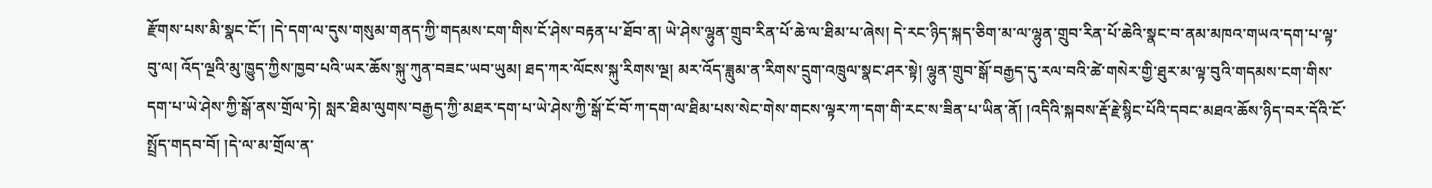རྫོགས་པས་མི་སྣང་ངོ་། །དེ་དག་ལ་དུས་གསུམ་གནད་ཀྱི་གདམས་ངག་གིས་ངོ་ཤེས་བརྟན་པ་ཐོབ་ན། ཡེ་ཤེས་ལྷུན་གྲུབ་རིན་པོ་ཆེ་ལ་ཐིམ་པ་ཞེས། དེ་རང་ཉིད་སྐད་ཅིག་མ་ལ་ལྷུན་གྲུབ་རིན་པོ་ཆེའི་སྣང་བ་ནམ་མཁའ་གཡའ་དག་པ་ལྟ་བུ་ལ། འོད་ལྔའི་མུ་ཁྱུད་ཀྱིས་ཁྱབ་པའི་ཡར་ཆོས་སྐུ་ཀུན་བཟང་ཡབ་ཡུམ། ཐད་ཀར་ལོངས་སྐུ་རིགས་ལྔ། མར་འོད་ཟླུམ་ན་རིགས་དྲུག་འཁྲུལ་སྣང་ཤར་སྟེ། ལྷུན་གྲུབ་སྒོ་བརྒྱད་དུ་རལ་བའི་ཚེ་གསེར་གྱི་ཐུར་མ་ལྟ་བུའི་གདམས་ངག་གིས་དག་པ་ཡེ་ཤེས་ཀྱི་སྒོ་ནས་གྲོལ་ཏེ། སླར་ཐིམ་ལུགས་བརྒྱད་ཀྱི་མཐར་དག་པ་ཡེ་ཤེས་ཀྱི་སྒོ་ངོ་བོ་ཀ་དག་ལ་ཐིམ་པས་སེང་གེས་གངས་ལྟར་ཀ་དག་གི་རང་ས་ཟིན་པ་ཡིན་ནོ། །འདིའི་སྐབས་རྡོ་རྗེ་སྙིང་པོའི་དབང་མཐའ་ཆོས་ཉིད་བར་དོའི་ངོ་སྤྲོད་གདབ་བོ། །དེ་ལ་མ་གྲོལ་ན་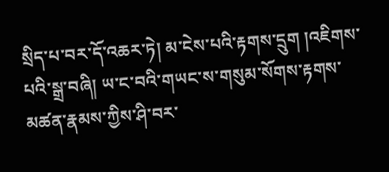སྲིད་པ་བར་དོ་འཆར་ཏེ། མ་ངེས་པའི་རྟགས་དྲུག །འཇིགས་པའི་སྒྲ་བཞི། ཡ་ང་བའི་གཡང་ས་གསུམ་སོགས་རྟགས་མཚན་རྣམས་ཀྱིས་ཤི་བར་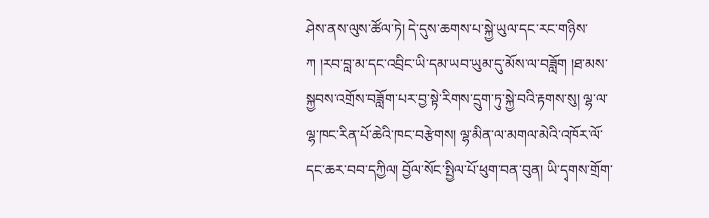ཤེས་ནས་ལུས་ཚོལ་ཏེ། དེ་དུས་ཆགས་པ་སྐྱེ་ཡུལ་དང་རང་གཉིས་ཀ །རབ་བླ་མ་དང་འབྲིང་ཡི་དམ་ཡབ་ཡུམ་དུ་མོས་ལ་བཟློག །ཐ་མས་སྐྱབས་འགྲོས་བཟློག་པར་བྱ་སྟེ་རིགས་དྲུག་ཏུ་སྐྱེ་བའི་རྟགས་སུ། ལྷ་ལ་ལྷ་ཁང་རིན་པོ་ཆེའི་ཁང་བརྩེགས། ལྷ་མིན་ལ་མགལ་མེའི་འཁོར་ལོ་དང་ཆར་བབ་དཀྱིལ། བྱོལ་སོང་སྤྱིལ་པོ་ཕུག་བན་བུན། ཡི་དྭགས་གྲོག་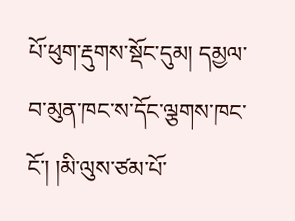པོ་ཕུག་རྡུགས་སྡོང་དུམ། དམྱལ་བ་མུན་ཁང་ས་དོང་ལྕགས་ཁང་ངོ་། །མི་ལུས་ཙམ་པོ་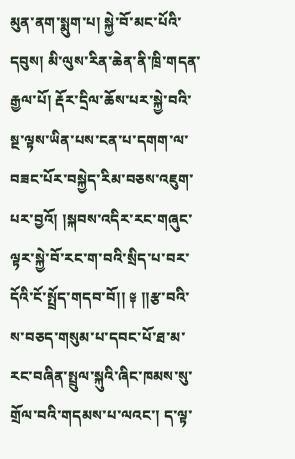མུན་ནག་སྨུག་པ། སྐྱེ་བོ་མང་པོའི་དབུས། མི་ལུས་རིན་ཆེན་ནི་ཁྲི་གདན་རྒྱལ་པོ། རྡོར་དྲིལ་ཆོས་པར་སྐྱེ་བའི་སྔ་ལྟས་ཡིན་པས་ངན་པ་དགག་ལ་བཟང་པོར་བསྐྱེད་རིམ་བཅས་འཇུག་པར་བྱའོ། །སྐབས་འདིར་རང་གཞུང་ལྟར་སྐྱེ་བོ་རང་ག་བའི་སྲིད་པ་བར་དོའི་ངོ་སྤྲོད་གདབ་བོ།། ༈ །།རྩ་བའི་ས་བཅད་གསུམ་པ་དབང་པོ་ཐ་མ་རང་བཞིན་སྤྲུལ་སྐུའི་ཞིང་ཁམས་སུ་གྲོལ་བའི་གདམས་པ་ལའང་། ད་ལྟ་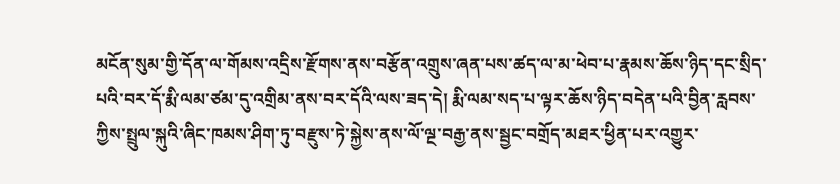མངོན་སུམ་གྱི་དོན་ལ་གོམས་འདྲིས་རྫོགས་ནས་བརྩོན་འགྲུས་ཞན་པས་ཚད་ལ་མ་ཕེབ་པ་རྣམས་ཆོས་ཉིད་དང་སྲིད་པའི་བར་དོ་རྨི་ལམ་ཙམ་དུ་འགྲིམ་ནས་བར་དོའི་ལས་ཟད་དེ། རྨི་ལམ་སད་པ་ལྟར་ཆོས་ཉིད་བདེན་པའི་བྱིན་རླབས་ཀྱིས་སྤྲུལ་སྐུའི་ཞིང་ཁམས་ཤིག་ཏུ་བརྫུས་ཏེ་སྐྱེས་ནས་ལོ་ལྔ་བརྒྱ་ནས་སྦྱང་བགྲོད་མཐར་ཕྱིན་པར་འགྱུར་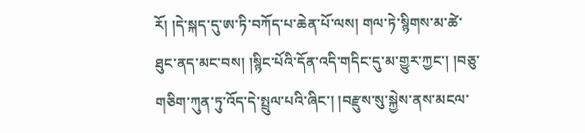རོ། །དེ་སྐད་དུ་ཨ་ཏི་བཀོད་པ་ཆེན་པོ་ལས། གལ་ཏེ་སྙིགས་མ་ཚེ་ཐུང་ནད་མང་བས། །སྙིང་པོའི་དོན་འདི་གདིང་དུ་མ་གྱུར་ཀྱང་། །བཅུ་གཅིག་ཀུན་ཏུ་འོད་དེ་སྤྲུལ་པའི་ཞིང་། །བརྫུས་སུ་སྐྱེས་ནས་མངལ་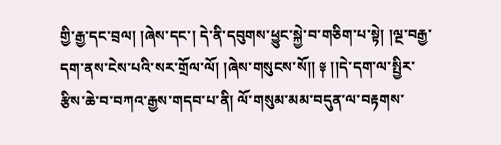གྱི་རྒྱ་དང་བྲལ། །ཞེས་དང་། དེ་ནི་དབུགས་ཕྱུང་སྐྱེ་བ་གཅིག་པ་སྟེ། །ལྔ་བརྒྱ་དག་ནས་ངེས་པའི་སར་གྲོལ་ལོ། །ཞེས་གསུངས་སོ།། ༈ །།དེ་དག་ལ་སྤྱིར་རྩིས་ཆེ་བ་བཀའ་རྒྱས་གདབ་པ་ནི། ལོ་གསུམ་མམ་བདུན་ལ་བརྟགས་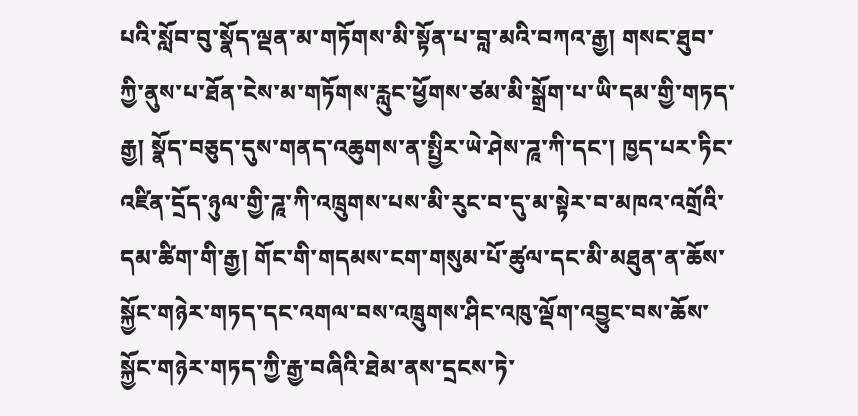པའི་སློབ་བུ་སྣོད་ལྡན་མ་གཏོགས་མི་སྟོན་པ་བླ་མའི་བཀའ་རྒྱ། གསང་ཐུབ་ཀྱི་ནུས་པ་ཐོན་ངེས་མ་གཏོགས་རླུང་ཕྱོགས་ཙམ་མི་སྒྲོག་པ་ཡི་དམ་གྱི་གཏད་རྒྱ། སྣོད་བཅུད་དུས་གནད་འཆུགས་ན་སྤྱིར་ཡེ་ཤེས་ཌཱ་ཀི་དང་། ཁྱད་པར་ཏིང་འཛིན་དྲོད་ཉུལ་གྱི་ཌཱ་ཀི་འཁྲུགས་པས་མི་རུང་བ་དུ་མ་སྟེར་བ་མཁའ་འགྲོའི་དམ་ཚིག་གི་རྒྱ། གོང་གི་གདམས་ངག་གསུམ་པོ་ཚུལ་དང་མི་མཐུན་ན་ཆོས་སྐྱོང་གཉེར་གཏད་དང་འགལ་བས་འཁྲུགས་ཤིང་འཁུ་ལྡོག་འབྱུང་བས་ཆོས་སྐྱོང་གཉེར་གཏད་ཀྱི་རྒྱ་བཞིའི་ཐེམ་ནས་དྲངས་ཏེ་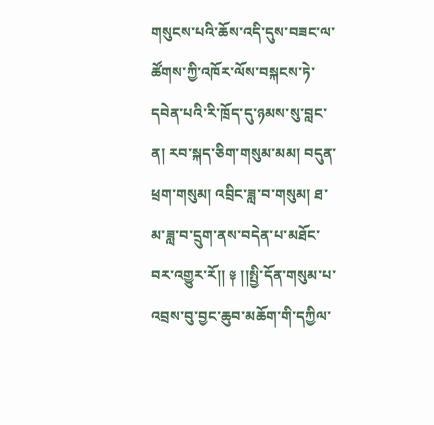གསུངས་པའི་ཆོས་འདི་དུས་བཟང་ལ་ཚོགས་ཀྱི་འཁོར་ལོས་བསྐངས་ཏེ་དབེན་པའི་རི་ཁྲོད་དུ་ཉམས་སུ་བླང་ན། རབ་སྐད་ཅིག་གསུམ་མམ། བདུན་ཕྲག་གསུམ། འབྲིང་ཟླ་བ་གསུམ། ཐ་མ་ཟླ་བ་དྲུག་ནས་བདེན་པ་མཐོང་བར་འགྱུར་རོ།། ༈ །།སྤྱི་དོན་གསུམ་པ་འབྲས་བུ་བྱང་ཆུབ་མཆོག་གི་དཀྱིལ་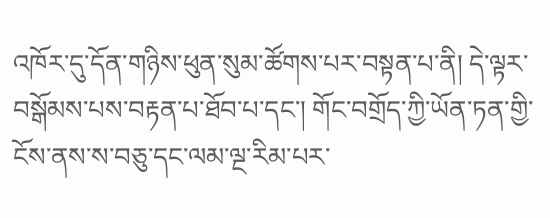འཁོར་དུ་དོན་གཉིས་ཕུན་སུམ་ཚོགས་པར་བསྟན་པ་ནི། དེ་ལྟར་བསྒོམས་པས་བརྟན་པ་ཐོབ་པ་དང་། གོང་བགྲོད་ཀྱི་ཡོན་ཏན་གྱི་ངོས་ནས་ས་བཅུ་དང་ལམ་ལྔ་རིམ་པར་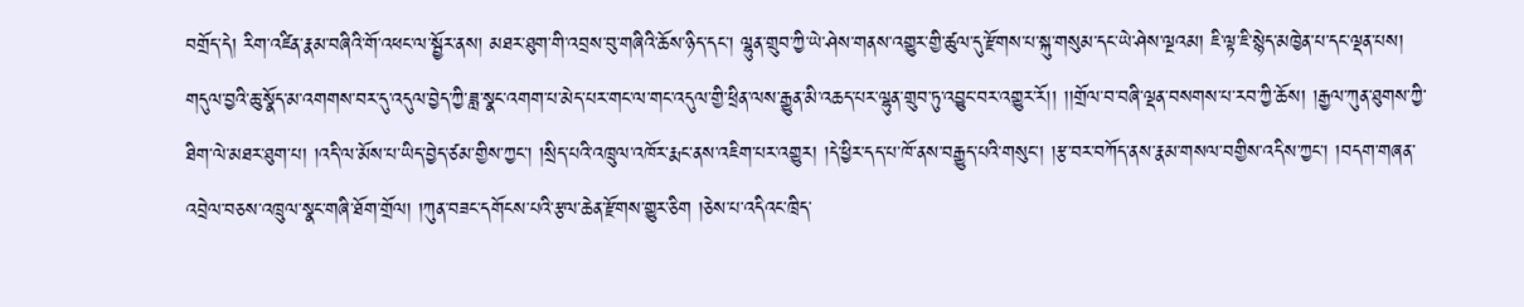བགྲོད་དེ། རིག་འཛིན་རྣམ་བཞིའི་གོ་འཕང་ལ་སྦྱོར་ནས། མཐར་ཐུག་གི་འབྲས་བུ་གཞིའི་ཆོས་ཉིད་དང་། ལྷུན་གྲུབ་ཀྱི་ཡེ་ཤེས་གནས་འགྱུར་གྱི་ཚུལ་དུ་རྫོགས་པ་སྐུ་གསུམ་དང་ཡེ་ཤེས་ལྔའམ། ཇི་ལྟ་ཇི་སྙེད་མཁྱེན་པ་དང་ལྡན་པས། གདུལ་བྱའི་ཆུ་སྣོད་མ་འགགས་བར་དུ་འདུལ་བྱེད་ཀྱི་ཟླ་སྣང་འགག་པ་མེད་པར་གང་ལ་གང་འདུལ་གྱི་ཕྲིན་ལས་རྒྱུན་མི་འཆད་པར་ལྷུན་གྲུབ་ཏུ་འབྱུང་བར་འགྱུར་རོ།། །།གྲོལ་བ་བཞི་ལྡན་བསགས་པ་རབ་ཀྱི་ཆོས། །རྒྱལ་ཀུན་ཐུགས་ཀྱི་ཐིག་ལེ་མཐར་ཐུག་པ། །འདི་ལ་མོས་པ་ཡིད་བྱེད་ཙམ་གྱིས་ཀྱང་། །སྲིད་པའི་འཁྲུལ་འཁོར་རྨང་ནས་འཇིག་པར་འགྱུར། །དེ་ཕྱིར་དད་པ་ཁོ་ནས་བརྒྱུད་པའི་གསུང་། །རྩ་བར་བཀོད་ནས་རྣམ་གསལ་བགྱིས་འདིས་ཀྱང་། །བདག་གཞན་འབྲེལ་བཅས་འཁྲུལ་སྣང་གཞི་ཐོག་གྲོལ། །ཀུན་བཟང་དགོངས་པའི་རྩལ་ཆེན་རྫོགས་གྱུར་ཅིག །ཅེས་པ་འདིའང་ཁྲིད་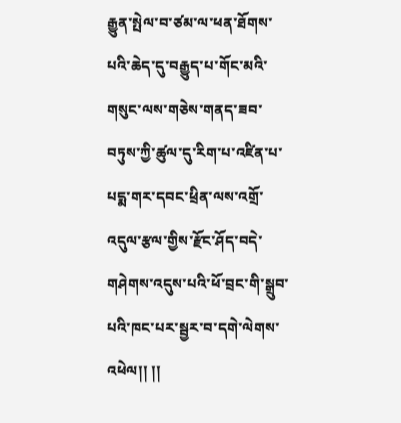རྒྱུན་སྤེལ་བ་ཙམ་ལ་ཕན་ཐོགས་པའི་ཆེད་དུ་བརྒྱུད་པ་གོང་མའི་གསུང་ལས་གཅེས་གནད་ཟབ་བཏུས་ཀྱི་ཚུལ་དུ་རིག་པ་འཛིན་པ་པདྨ་གར་དབང་ཕྲིན་ལས་འགྲོ་འདུལ་རྩལ་གྱིས་རྫོང་ཤོད་བདེ་གཤེགས་འདུས་པའི་ཕོ་བྲང་གི་སྒྲུབ་པའི་ཁང་པར་སྦྱར་བ་དགེ་ལེགས་འཕེལ།། །།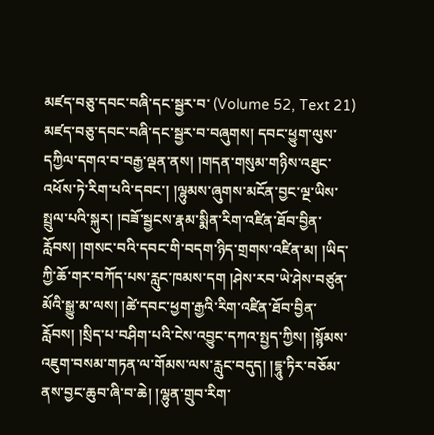མཛད་བཅུ་དབང་བཞི་དང་སྦྱར་བ་ (Volume 52, Text 21)
མཛད་བཅུ་དབང་བཞི་དང་སྦྱར་བ་བཞུགས། དབང་ཕྱུག་ལུས་དཀྱིལ་དགའ་བ་བརྒྱ་ལྡན་ནས། །གདན་གསུམ་གཉིས་འཐུང་འཕོས་ཏེ་རིག་པའི་དབང་། །ལྷུམས་ཞུགས་མངོན་བྱང་ལྔ་ཡིས་སྤྲུལ་པའི་སྐུར། །བཟོ་སྦྱངས་རྣམ་སྨིན་རིག་འཛིན་ཐོབ་བྱིན་རློབས། །གསང་བའི་དབང་གི་བདག་ཉིད་གྲགས་འཛིན་མ། །ཡིད་ཀྱི་ཆོ་གར་བཀོད་པས་རླུང་ཁམས་དག །ཤེས་རབ་ཡེ་ཤེས་བཙུན་མོའི་སྒྱུ་མ་ལས། །ཚེ་དབང་ཕྱག་རྒྱའི་རིག་འཛིན་ཐོབ་བྱིན་རློབས། །སྲིད་པ་བཤིག་པའི་ངེས་འབྱུང་དཀའ་སྤྱད་ཀྱིས། །སྙོམས་འཇུག་བསམ་གཏན་ལ་གོམས་ལས་རླུང་བདུད། །དྷཱུ་ཏིར་བཅོམ་ནས་བྱང་ཆུབ་ཞི་བ་ཆེ། །ལྷུན་གྲུབ་རིག་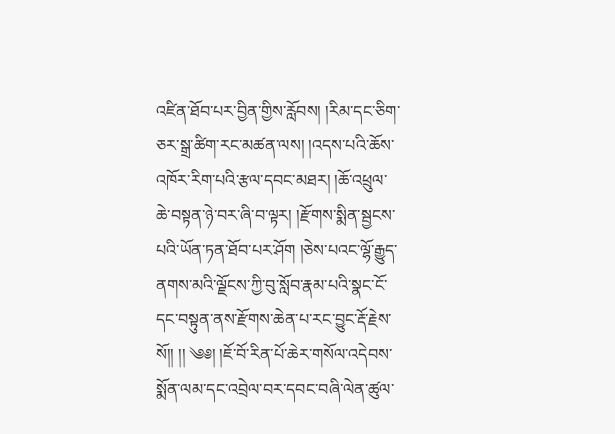འཛིན་ཐོབ་པར་བྱིན་གྱིས་རློབས། །རིམ་དང་ཅིག་ཅར་སྒྲ་ཚིག་རང་མཚན་ལས། །འདས་པའི་ཆོས་འཁོར་རིག་པའི་རྩལ་དབང་མཐར། །ཆོ་འཕྲུལ་ཆེ་བསྟན་ཉེ་བར་ཞི་བ་ལྟར། །རྫོགས་སྨིན་སྦྱངས་པའི་ཡོན་ཏན་ཐོབ་པར་ཤོག །ཅེས་པའང་ལྷོ་རྒྱུད་ནགས་མའི་ལྗོངས་ཀྱི་བུ་སློབ་རྣམ་པའི་སྣང་ངོ་དང་བསྟུན་ནས་རྫོགས་ཆེན་པ་རང་བྱུང་རྡོ་རྗེས་སོ།། །། ༄༅། །ཇོ་བོ་རིན་པོ་ཆེར་གསོལ་འདེབས་སྨོན་ལམ་དང་འབྲེལ་བར་དབང་བཞི་ལེན་ཚུལ་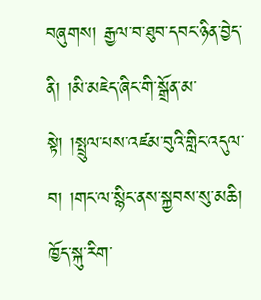བཞུགས། རྒྱལ་བ་ཐུབ་དབང་ཉིན་བྱེད་ནི། །མི་མཇེད་ཞིང་གི་སྒྲོན་མ་སྟེ། །སྤྲུལ་པས་འཛམ་བུའི་གླིང་འདུལ་བ། །གང་ལ་སྙིང་ནས་སྐྱབས་སུ་མཆི། ཁྱོད་སྐུ་རིག་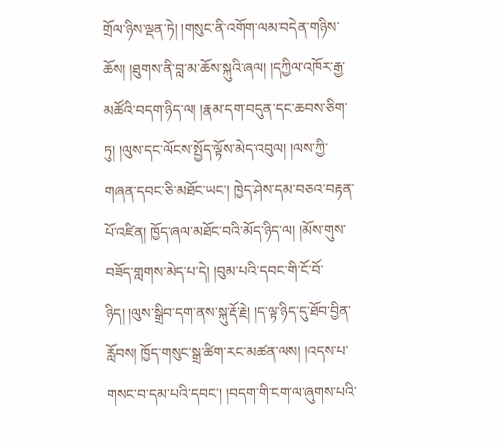གྲོལ་ཉིས་ལྡན་ཏེ། །གསུང་ནི་འགོག་ལམ་བདེན་གཉིས་ཆོས། །ཐུགས་ནི་བླ་མ་ཆོས་སྐུའི་ཞལ། །དཀྱིལ་འཁོར་རྒྱ་མཚོའི་བདག་ཉིད་ལ། །རྣམ་དག་བདུན་དང་ཆབས་ཅིག་ཏུ། །ལུས་དང་ལོངས་སྤྱོད་ལྟོས་མེད་འབུལ། །ལས་ཀྱི་གཞན་དབང་ཅི་མཐོང་ཡང་། ཁྱེད་ཤེས་དམ་བཅའ་བརྟན་པོ་འཛིན། ཁྱོད་ཞལ་མཐོང་བའི་མོད་ཉིད་ལ། །མོས་གུས་བཟོད་གླགས་མེད་པ་དེ། །བུམ་པའི་དབང་གི་ངོ་བོ་ཉིད། །ལུས་སྒྲིབ་དག་ནས་སྐུ་རྡོ་རྗེ། །ད་ལྟ་ཉིད་དུ་ཐོབ་བྱིན་རློབས། ཁྱོད་གསུང་སྒྲ་ཚིག་རང་མཚན་ལས། །འདས་པ་གསང་བ་དམ་པའི་དབང་། །བདག་གི་ངག་ལ་ཞུགས་པའི་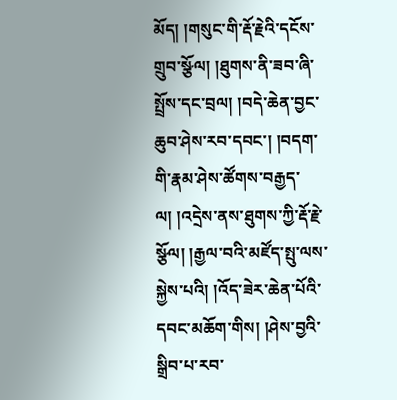མོད། །གསུང་གི་རྡོ་རྗེའི་དངོས་གྲུབ་སྩོལ། །ཐུགས་ནི་ཟབ་ཞི་སྤྲོས་དང་བྲལ། །བདེ་ཆེན་བྱང་ཆུབ་ཤེས་རབ་དབང་། །བདག་གི་རྣམ་ཤེས་ཚོགས་བརྒྱད་ལ། །འདྲེས་ནས་ཐུགས་ཀྱི་རྡོ་རྗེ་སྩོལ། །རྒྱལ་བའི་མཛོད་སྤུ་ལས་སྐྱེས་པའི། །འོད་ཟེར་ཆེན་པོའི་དབང་མཆོག་གིས། །ཤེས་བྱའི་སྒྲིབ་པ་རབ་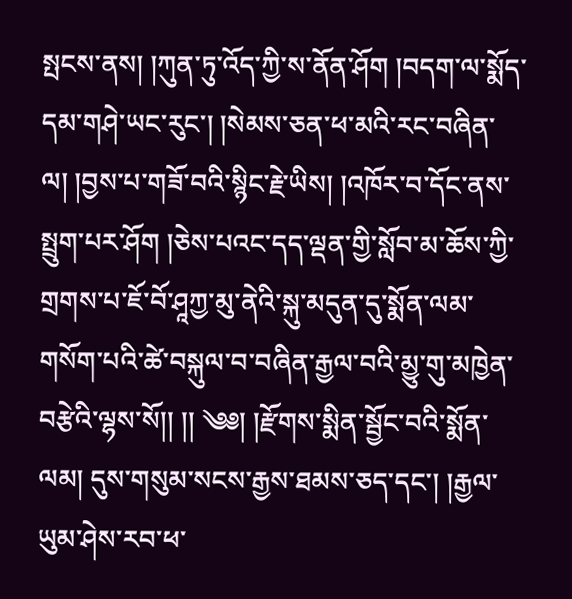སྤངས་ནས། །ཀུན་ཏུ་འོད་ཀྱི་ས་ནོན་ཤོག །བདག་ལ་སྨོད་དམ་གཤེ་ཡང་རུང་། །སེམས་ཅན་ཕ་མའི་རང་བཞིན་ལ། །བྱས་པ་གཟོ་བའི་སྙིང་རྗེ་ཡིས། །འཁོར་བ་དོང་ནས་སྤྲུག་པར་ཤོག །ཅེས་པའང་དད་ལྡན་གྱི་སློབ་མ་ཆོས་ཀྱི་གྲགས་པ་ཇོ་བོ་ཤཱཀྱ་མུ་ནེའི་སྐུ་མདུན་དུ་སྨོན་ལམ་གསོག་པའི་ཚེ་བསྐུལ་བ་བཞིན་རྒྱལ་བའི་མྱུ་གུ་མཁྱེན་བརྩེའི་ལྷས་སོ།། །། ༄༅། །རྫོགས་སྨིན་སྦྱོང་བའི་སྨོན་ལམ། དུས་གསུམ་སངས་རྒྱས་ཐམས་ཅད་དང་། །རྒྱལ་ཡུམ་ཤེས་རབ་ཕ་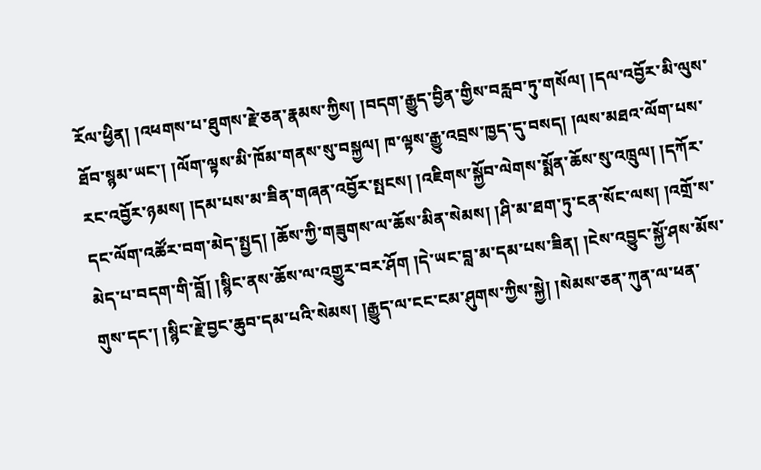རོལ་ཕྱིན། །འཕགས་པ་ཐུགས་རྗེ་ཅན་རྣམས་ཀྱིས། །བདག་རྒྱུད་བྱིན་གྱིས་བརླབ་ཏུ་གསོལ། །དལ་འབྱོར་མི་ལུས་ཐོབ་སྙམ་ཡང་། །ལོག་ལྟས་མི་ཁོམ་གནས་སུ་བསྐྱལ། ཁ་ལྟས་རྒྱུ་འབྲས་ཁྱད་དུ་བསད། །ལས་མཐའ་ལོག་པས་རང་འབྱོར་ཉམས། །དམ་པས་མ་ཟིན་གཞན་འབྱོར་སྤངས། །འཇིགས་སྐྱོབ་ལེགས་སྨོན་ཆོས་སུ་འཁྲུལ། །དཀོར་དང་ལོག་འཚོར་བག་མེད་སྤྱད། །ཆོས་ཀྱི་གཟུགས་ལ་ཆོས་མིན་སེམས། །ཤི་མ་ཐག་ཏུ་ངན་སོང་ལས། །འགྲོ་ས་མེད་པ་བདག་གི་བློ། །སྙིང་ནས་ཆོས་ལ་འགྱུར་བར་ཤོག །དེ་ཡང་བླ་མ་དམ་པས་ཟིན། །ངེས་འབྱུང་སྐྱོ་ཤས་མོས་གུས་དང་། །སྙིང་རྗེ་བྱང་ཆུབ་དམ་པའི་སེམས། །རྒྱུད་ལ་ངང་ངམ་ཤུགས་ཀྱིས་སྐྱེ། །སེམས་ཅན་ཀུན་ལ་ཕན་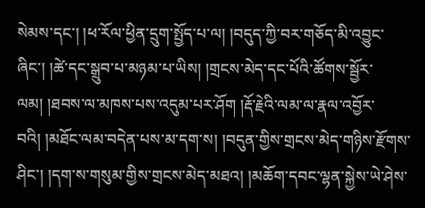སེམས་དང་། །ཕ་རོལ་ཕྱིན་དྲུག་སྤྱོད་པ་ལ། །བདུད་ཀྱི་བར་གཅོད་མི་འབྱུང་ཞིང་། །ཚེ་དང་སྒྲུབ་པ་མཉམ་པ་ཡིས། །གྲངས་མེད་དང་པོའི་ཚོགས་སྦྱོར་ལམ། །ཐབས་ལ་མཁས་པས་འདུམ་པར་ཤོག །རྡོ་རྗེའི་ལམ་ལ་རྣལ་འབྱོར་བའི། །མཐོང་ལམ་བདེན་པས་མ་དག་ས། །བདུན་གྱིས་གྲངས་མེད་གཉིས་རྫོགས་ཤིང་། །དག་ས་གསུམ་གྱིས་གྲངས་མེད་མཐའ། །མཆོག་དབང་ལྷན་སྐྱེས་ཡེ་ཤེས་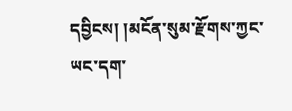དབྱིངས། །མངོན་སུམ་རྫོགས་ཀྱང་ཡང་དག་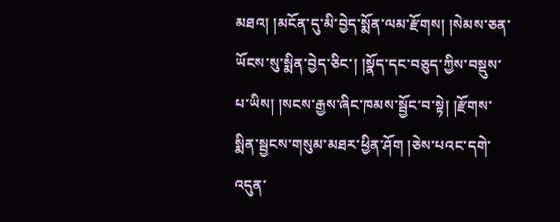མཐའ། །མངོན་དུ་མི་བྱེད་སྨོན་ལམ་རྫོགས། །སེམས་ཅན་ཡོངས་སུ་སྨིན་བྱེད་ཅིང་། །སྣོད་དང་བཅུད་ཀྱིས་བསྡུས་པ་ཡིས། །སངས་རྒྱས་ཞིང་ཁམས་སྦྱོང་བ་སྟེ། །རྫོགས་སྨིན་སྦྱངས་གསུམ་མཐར་ཕྱིན་ཤོག །ཅེས་པའང་དགེ་འདུན་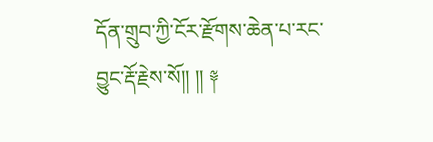དོན་གྲུབ་ཀྱི་ངོར་རྫོགས་ཆེན་པ་རང་བྱུང་རྡོ་རྗེས་སོ།། །། ༈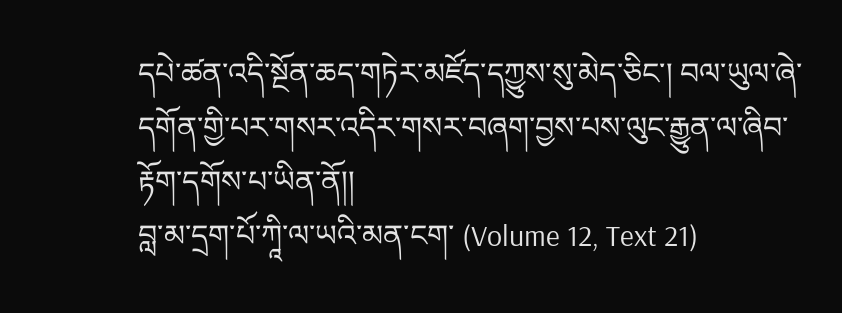དཔེ་ཚན་འདི་སྔོན་ཆད་གཏེར་མཛོད་དཀྱུས་སུ་མེད་ཅིང་། བལ་ཡུལ་ཞེ་དགོན་གྱི་པར་གསར་འདིར་གསར་བཞག་བྱས་པས་ལུང་རྒྱུན་ལ་ཞིབ་རྟོག་དགོས་པ་ཡིན་ནོ།།
བླ་མ་དྲག་པོ་ཀཱི་ལ་ཡའི་མན་ངག་ (Volume 12, Text 21)